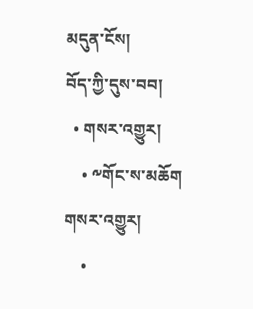མདུན་ངོས།
བོད་ཀྱི་དུས་བབ།
  • གསར་འགྱུར།
    • ༸གོང་ས་མཆོག གསར་འགྱུར།
    •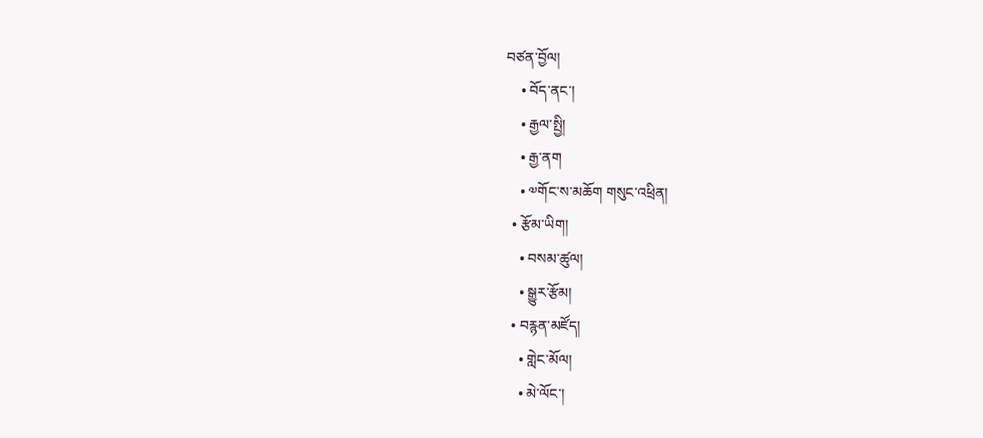བཙན་བྱོལ།
    • བོད་ནང་།
    • རྒྱལ་སྤྱི།
    • རྒྱ་ནག
    • ༧གོང་ས་མཆོག གསུང་འཕྲིན།
  • རྩོམ་ཡིག།
    • བསམ་ཚུལ།
    • སྒྱུར་རྩོམ།
  • བརྙན་མཛོད།
    • གླེང་མོལ།
    • མེ་ལོང་།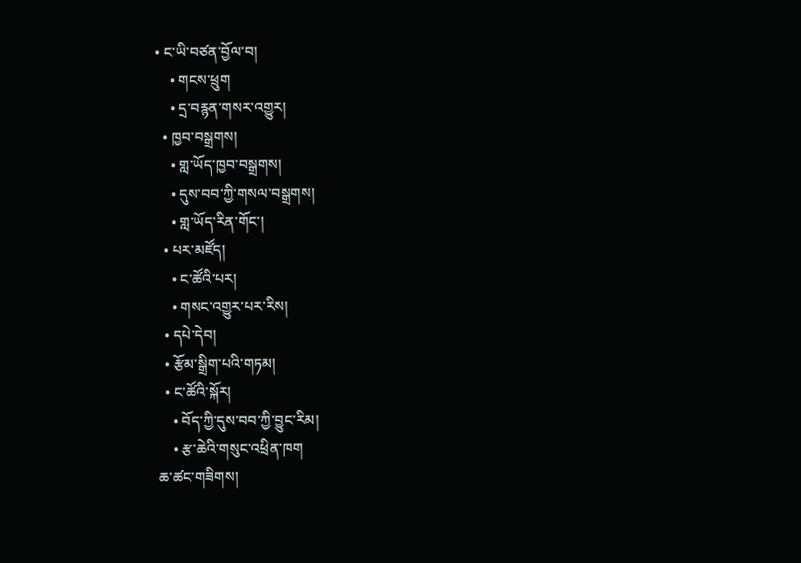• ང་ཡི་བཙན་བྱོལ་བ།
    • གངས་ཕྲུག
    • དྲ་བརྙན་གསར་འགྱུར།
  • ཁྱབ་བསྒྲགས།
    • གླ་ཡོད་ཁྱབ་བསྒྲགས།
    • དུས་བབ་ཀྱི་གསལ་བསྒྲགས།
    • གླ་ཡོད་རིན་གོང་།
  • པར་མཛོད།
    • ང་ཚོའི་པར།
    • གསང་འགྱུར་པར་རིས།
  • དཔེ་དེབ།
  • རྩོམ་སྒྲིག་པའི་གཏམ།
  • ང་ཚོའི་སྐོར།
    • བོད་ཀྱི་དུས་བབ་ཀྱི་བྱུང་རིམ།
    • རྩ་ཆེའི་གསུང་འཕྲིན་ཁག
ཆ་ཚང་གཟིགས།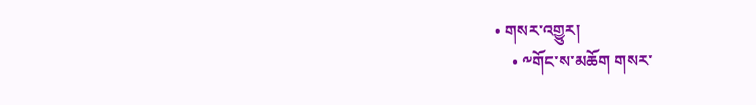• གསར་འགྱུར།
    • ༸གོང་ས་མཆོག གསར་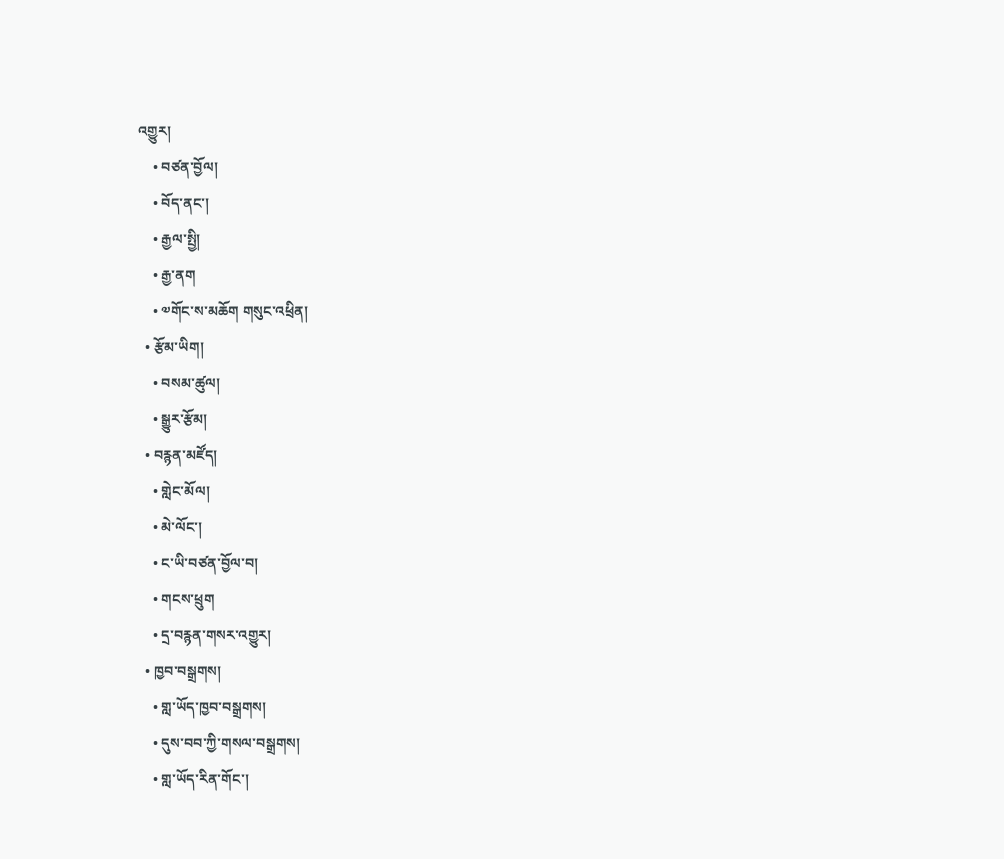འགྱུར།
    • བཙན་བྱོལ།
    • བོད་ནང་།
    • རྒྱལ་སྤྱི།
    • རྒྱ་ནག
    • ༧གོང་ས་མཆོག གསུང་འཕྲིན།
  • རྩོམ་ཡིག།
    • བསམ་ཚུལ།
    • སྒྱུར་རྩོམ།
  • བརྙན་མཛོད།
    • གླེང་མོལ།
    • མེ་ལོང་།
    • ང་ཡི་བཙན་བྱོལ་བ།
    • གངས་ཕྲུག
    • དྲ་བརྙན་གསར་འགྱུར།
  • ཁྱབ་བསྒྲགས།
    • གླ་ཡོད་ཁྱབ་བསྒྲགས།
    • དུས་བབ་ཀྱི་གསལ་བསྒྲགས།
    • གླ་ཡོད་རིན་གོང་།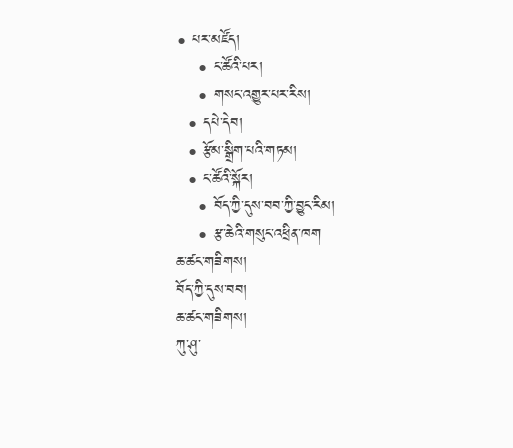• པར་མཛོད།
    • ང་ཚོའི་པར།
    • གསང་འགྱུར་པར་རིས།
  • དཔེ་དེབ།
  • རྩོམ་སྒྲིག་པའི་གཏམ།
  • ང་ཚོའི་སྐོར།
    • བོད་ཀྱི་དུས་བབ་ཀྱི་བྱུང་རིམ།
    • རྩ་ཆེའི་གསུང་འཕྲིན་ཁག
ཆ་ཚང་གཟིགས།
བོད་ཀྱི་དུས་བབ།
ཆ་ཚང་གཟིགས།
ཀུ་ཤུ་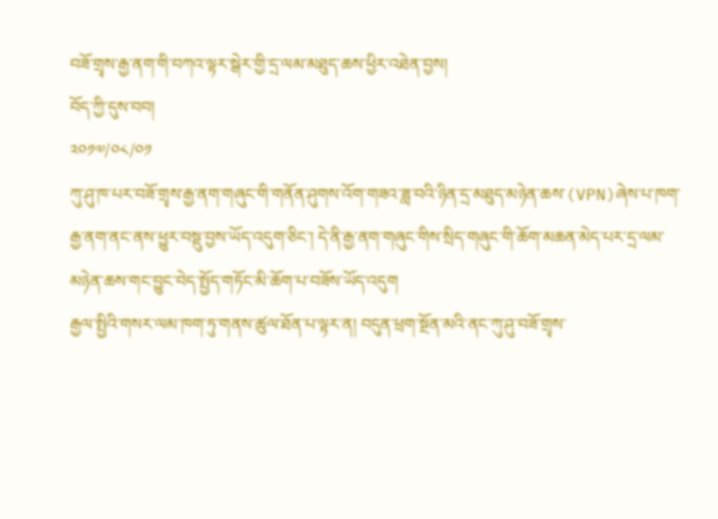བཟོ་གྲྭས་རྒྱ་ནག་གི་བཀའ་ལྟར་སྒེར་གྱི་དྲ་ལམ་མཐུད་ཆས་ཕྱིར་འཐེན་བྱས།
བོད་ཀྱི་དུས་བབ།
༢༠༡༧/༠༨/༠༡
ཀུ་ཤུ་ཁ་པར་བཟོ་གྲྭས་རྒྱ་ནག་གཞུང་གི་གནོན་ཤུགས་འོག་གཟའ་ཟླ་བའི་ཉིན་དྲ་མཐུད་མཉེན་ཆས་(VPN)ཞེས་པ་ཁག་རྒྱ་ནག་ནང་ནས་ཕྱུར་བསྡུ་བྱས་ཡོད་འདུག་ཅིང་། དེ་ནི་རྒྱ་ནག་གཞུང་གིས་སྲིད་གཞུང་གི་ཆོག་མཆན་མེད་པར་དྲ་ལམ་མཉེན་ཆས་གང་བྱུང་བེད་སྤྱོད་གཏོང་མི་ཆོག་པ་བཟོས་ཡོད་འདུག
རྒྱལ་སྤྱིའི་གསར་ལམ་ཁག་ཏུ་གནས་ཚུལ་ཐོན་པ་ལྟར་ན། བདུན་ཕྲག་སྔོན་མའི་ནང་ཀུ་ཤུ་བཟོ་གྲྭས་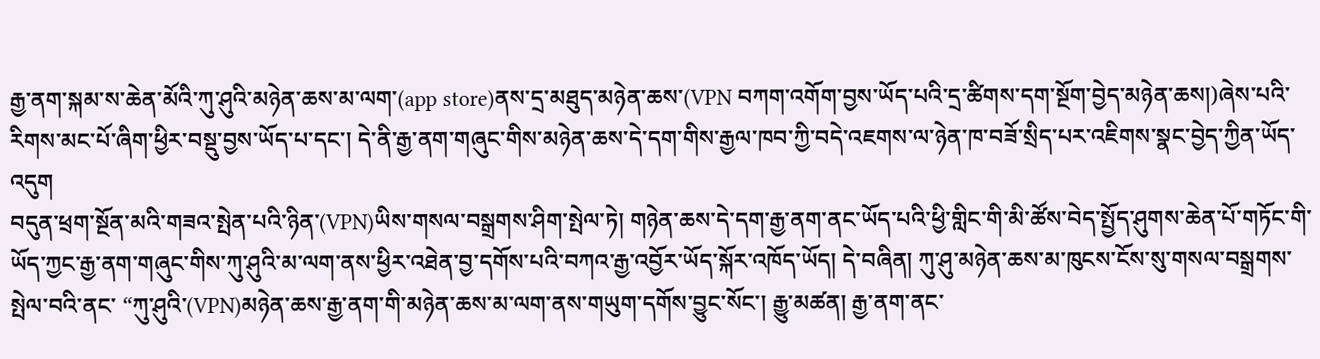རྒྱ་ནག་སྐམ་ས་ཆེན་མོའི་ཀུ་ཤུའི་མཉེན་ཆས་མ་ལག་(app store)ནས་དྲ་མཐུད་མཉེན་ཆས་(VPN བཀག་འགོག་བྱས་ཡོད་པའི་དྲ་ཚིགས་དག་སྔོག་བྱེད་མཉེན་ཆས།)ཞེས་པའི་རིགས་མང་པོ་ཞིག་ཕྱིར་བསྡུ་བྱས་ཡོད་པ་དང་། དེ་ནི་རྒྱ་ནག་གཞུང་གིས་མཉེན་ཆས་དེ་དག་གིས་རྒྱལ་ཁབ་ཀྱི་བདེ་འཇགས་ལ་ཉེན་ཁ་བཟོ་སྲིད་པར་འཇིགས་སྣང་བྱེད་ཀྱིན་ཡོད་འདུག
བདུན་ཕྲག་སྔོན་མའི་གཟའ་སྤེན་པའི་ཉིན་(VPN)ཡིས་གསལ་བསྒྲགས་ཤིག་སྤེལ་ཏེ། གཉེན་ཆས་དེ་དག་རྒྱ་ནག་ནང་ཡོད་པའི་ཕྱི་གླིང་གི་མི་ཚོས་བེད་སྤྱོད་ཤུགས་ཆེན་པོ་གཏོང་གི་ཡོད་ཀྱང་རྒྱ་ནག་གཞུང་གིས་ཀུ་ཤུའི་མ་ལག་ནས་ཕྱིར་འཐེན་བྱ་དགོས་པའི་བཀའ་རྒྱ་འབྱོར་ཡོད་སྐོར་འཁོད་ཡོད། དེ་བཞིན། ཀུ་ཤུ་མཉེན་ཆས་མ་ཁུངས་ངོས་སུ་གསལ་བསྒྲགས་སྤེལ་བའི་ནང་ “ཀུ་ཤུའི་(VPN)མཉེན་ཆས་རྒྱ་ནག་གི་མཉེན་ཆས་མ་ལག་ནས་གཡུག་དགོས་བྱུང་སོང་། རྒྱུ་མཚན། རྒྱ་ནག་ནང་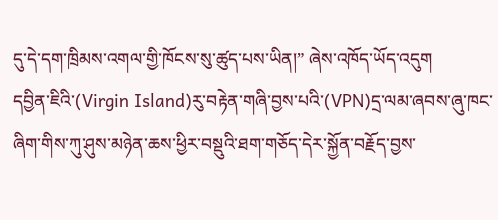དུ་དེ་དག་ཁྲིམས་འགལ་གྱི་ཁོངས་སུ་ཚུད་པས་ཡིན།” ཞེས་འཁོད་ཡོད་འདུག
དབྱིན་ཇིའི་(Virgin Island)རུ་བརྟེན་གཞི་བྱས་པའི་(VPN)དྲ་ལམ་ཞབས་ཞུ་ཁང་ཞིག་གིས་ཀུ་ཤུས་མཉེན་ཆས་ཕྱིར་བསྡུའི་ཐག་གཅོད་དེར་སྐྱོན་བརྗོད་བྱས་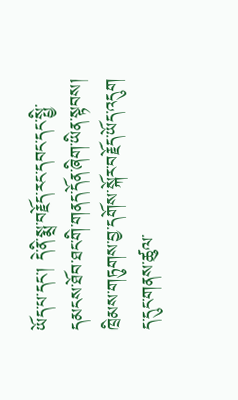ཡོད་པ་དང་། དེ་ནི་སྨྲ་བརྗོད་རང་དབང་དང་སྤྱི་དམངས་ཐོབ་ཐང་གི་གནད་དོན་ཞིག་ཡིན་སྟབས། ཁྲིམས་གཏུགས་བྱ་དགོས་སྐོར་བརྗོད་ཡོད་འདུག
ད་དུང་གནས་ཚུལ་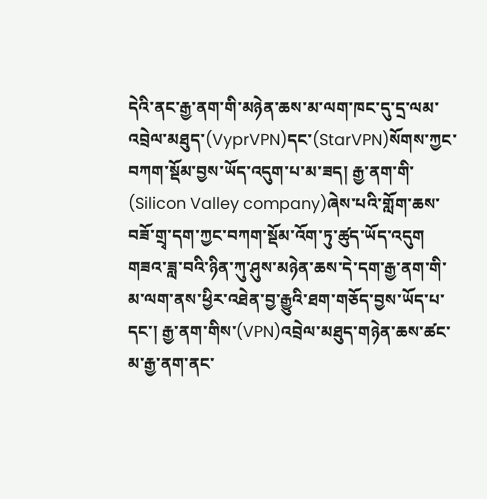དེའི་ནང་རྒྱ་ནག་གི་མཉེན་ཆས་མ་ལག་ཁང་དུ་དྲ་ལམ་འབྲེལ་མཐུད་(VyprVPN)དང་(StarVPN)སོགས་ཀྱང་བཀག་སྡོམ་བྱས་ཡོད་འདུག་པ་མ་ཟད། རྒྱ་ནག་གི་ (Silicon Valley company)ཞེས་པའི་གློག་ཆས་བཟོ་གྲྭ་དག་ཀྱང་བཀག་སྡོམ་འོག་ཏུ་ཚུད་ཡོད་འདུག
གཟའ་ཟླ་བའི་ཉིན་ཀུ་ཤུས་མཉེན་ཆས་དེ་དག་རྒྱ་ནག་གི་མ་ལག་ནས་ཕྱིར་འཐེན་བྱ་རྒྱུའི་ཐག་གཅོད་བྱས་ཡོད་པ་དང་། རྒྱ་ནག་གིས་(VPN)འབྲེལ་མཐུད་གཉེན་ཆས་ཚང་མ་རྒྱ་ནག་ནང་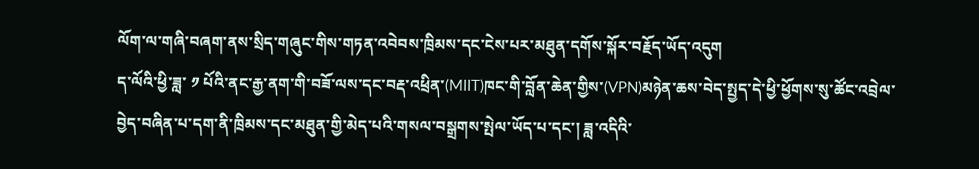ལོག་ལ་གཞི་བཞག་ནས་སྲིད་གཞུང་གིས་གཏན་འབེབས་ཁྲིམས་དང་ངེས་པར་མཐུན་དགོས་སྐོར་བརྗོད་ཡོད་འདུག
ད་ལོའི་ཕྱི་ཟླ་ ༡ པོའི་ནང་རྒྱ་ནག་གི་བཟོ་ལས་དང་བརྡ་འཕྲིན་(MIIT)ཁང་གི་བློན་ཆེན་གྱིས་(VPN)མཉེན་ཆས་བེད་སྤྱད་དེ་ཕྱི་ཕྱོགས་སུ་ཚོང་འབྲེལ་བྱེད་བཞིན་པ་དག་ནི་ཁྲིམས་དང་མཐུན་གྱི་མེད་པའི་གསལ་བསྒྲགས་སྤེལ་ཡོད་པ་དང་། ཟླ་འདིའི་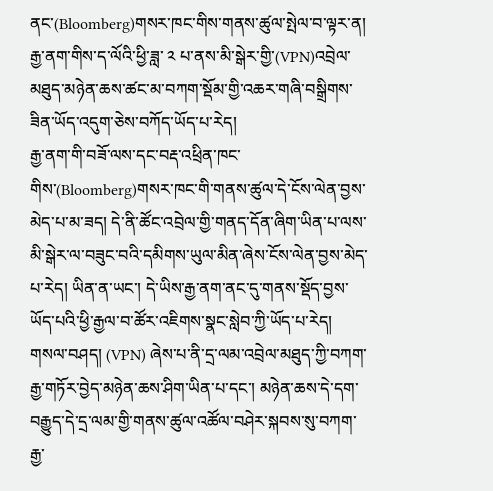ནང་(Bloomberg)གསར་ཁང་གིས་གནས་ཚུལ་སྤེལ་བ་ལྟར་ན། རྒྱ་ནག་གིས་ད་ལོའི་ཕྱི་ཟླ་ ༢ པ་ནས་མི་སྒེར་གྱི་(VPN)འབྲེལ་མཐུད་མཉེན་ཆས་ཚང་མ་བཀག་སྡོམ་གྱི་འཆར་གཞི་བསྒྲིགས་ཟིན་ཡོད་འདུག་ཅེས་བཀོད་ཡོད་པ་རེད།
རྒྱ་ནག་གི་བཟོ་ལས་དང་བརྡ་འཕྲིན་ཁང་གིས་(Bloomberg)གསར་ཁང་གི་གནས་ཚུལ་དེ་ངོས་ལེན་བྱས་མེད་པ་མ་ཟད། དེ་ནི་ཚོང་འབྲེལ་གྱི་གནད་དོན་ཞིག་ཡིན་པ་ལས་མི་སྒེར་ལ་བཟུང་བའི་དམིགས་ཡུལ་མིན་ཞེས་ངོས་ལེན་བྱས་མེད་པ་རེད། ཡིན་ན་ཡང་། དེ་ཡིས་རྒྱ་ནག་ནང་དུ་གནས་སྡོད་བྱས་ཡོད་པའི་ཕྱི་རྒྱལ་བ་ཚོར་འཇིགས་སྣང་སླེབ་ཀྱི་ཡོད་པ་རེད།
གསལ་བཤད། (VPN) ཞེས་པ་ནི་དྲ་ལམ་འབྲེལ་མཐུད་ཀྱི་བཀག་རྒྱ་གཏོར་བྱེད་མཉེན་ཆས་ཤིག་ཡིན་པ་དང་། མཉེན་ཆས་དེ་དག་བརྒྱུད་དེ་དྲ་ལམ་གྱི་གནས་ཚུལ་འཚོལ་བཤེར་སྐབས་སུ་བཀག་རྒྱ་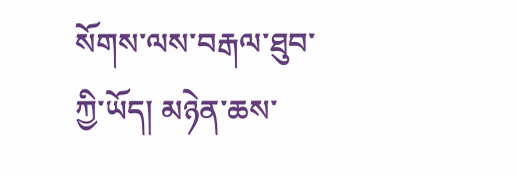སོགས་ལས་བརྒལ་ཐུབ་ཀྱི་ཡོད། མཉེན་ཆས་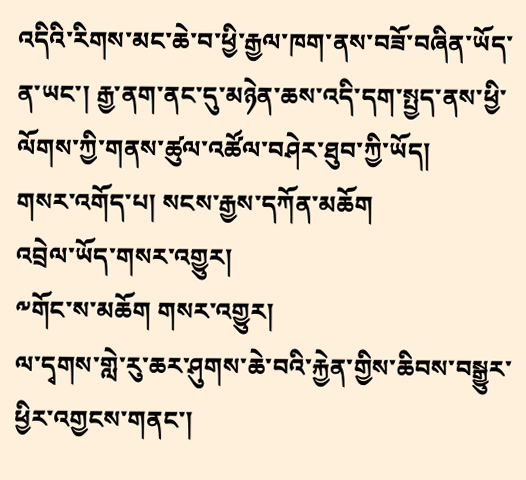འདིའི་རིགས་མང་ཆེ་བ་ཕྱི་རྒྱལ་ཁག་ནས་བཟོ་བཞིན་ཡོད་ན་ཡང་། རྒྱ་ནག་ནང་དུ་མཉེན་ཆས་འདི་དག་སྤྱད་ནས་ཕྱི་ལོགས་ཀྱི་གནས་ཚུལ་འཚོལ་བཤེར་ཐུབ་ཀྱི་ཡོད།
གསར་འགོད་པ། སངས་རྒྱས་དཀོན་མཆོག
འབྲེལ་ཡོད་གསར་འགྱུར།
༸གོང་ས་མཆོག གསར་འགྱུར།
ལ་དྭགས་གླེ་རུ་ཆར་ཤུགས་ཆེ་བའི་རྐྱེན་གྱིས་ཆིབས་བསྒྱུར་ཕྱིར་འགྱངས་གནང་།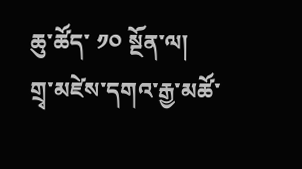ཆུ་ཚོད་ ༡༠ སྔོན་ལ།
གྲྭ་མཛེས་དགའ་རྒྱ་མཚོ་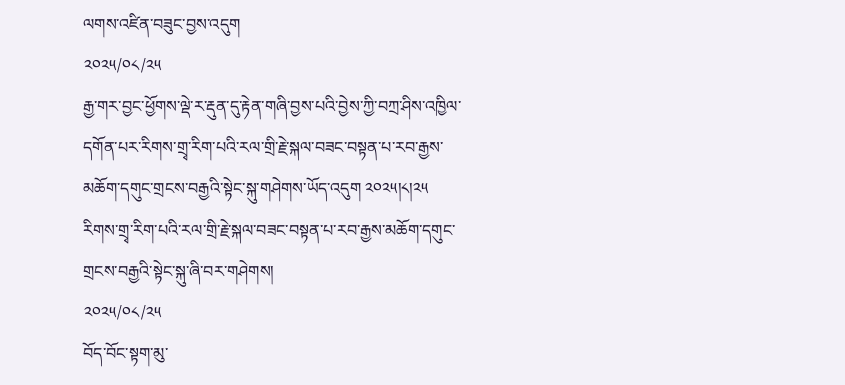ལགས་འཛིན་བཟུང་བྱས་འདུག
༢༠༢༥/༠༨/༢༥
རྒྱ་གར་བྱང་ཕྱོགས་ལྡེ་ར་རྡུན་དུ་རྟེན་གཞི་བྱས་པའི་བྱེས་ཀྱི་བཀྲ་ཤིས་འཁྱིལ་དགོན་པར་རིགས་གྲྭ་རིག་པའི་རལ་གྲི་རྗེ་སྐལ་བཟང་བསྟན་པ་རབ་རྒྱས་མཆོག་དགུང་གྲངས་བརྒྱའི་སྟེང་སྐུ་གཤེགས་ཡོད་འདུག ༢༠༢༥།༨།༢༥
རིགས་གྲྭ་རིག་པའི་རལ་གྲི་རྗེ་སྐལ་བཟང་བསྟན་པ་རབ་རྒྱས་མཆོག་དགུང་གྲངས་བརྒྱའི་སྟེང་སྐུ་ཞི་བར་གཤེགས།
༢༠༢༥/༠༨/༢༥
བོད་བོང་སྟག་མུ་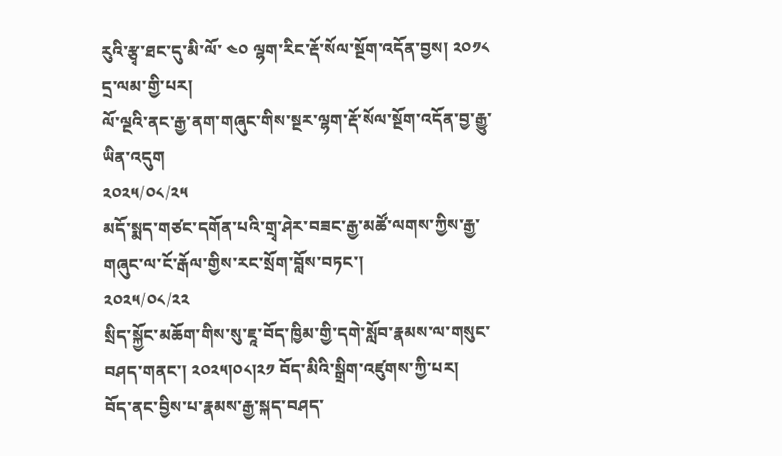རུའི་རྩྭ་ཐང་དུ་མི་ལོ་ ༤༠ ལྷག་རིང་རྡོ་སོལ་སྔོག་འདོན་བྱས། ༢༠༡༨ དྲ་ལམ་གྱི་པར།
ལོ་ལྔའི་ནང་རྒྱ་ནག་གཞུང་གིས་སྔར་ལྷག་རྡོ་སོལ་སྔོག་འདོན་བྱ་རྒྱུ་ཡིན་འདུག
༢༠༢༥/༠༨/༢༥
མདོ་སྨད་གཙང་དགོན་པའི་གྲྭ་ཤེར་བཟང་རྒྱ་མཚོ་ལགས་ཀྱིས་རྒྱ་གཞུང་ལ་ངོ་རྒོལ་གྱིས་རང་སྲོག་བློས་བཏང་།
༢༠༢༥/༠༨/༢༢
སྲིད་སྐྱོང་མཆོག་གིས་སུ་ཇཱ་བོད་ཁྱིམ་གྱི་དགེ་སློབ་རྣམས་ལ་གསུང་བཤད་གནང་། ༢༠༢༥།༠༨།༢༡ བོད་མིའི་སྒྲིག་འཛུགས་ཀྱི་པར།
བོད་ནང་བྱིས་པ་རྣམས་རྒྱ་སྐད་བཤད་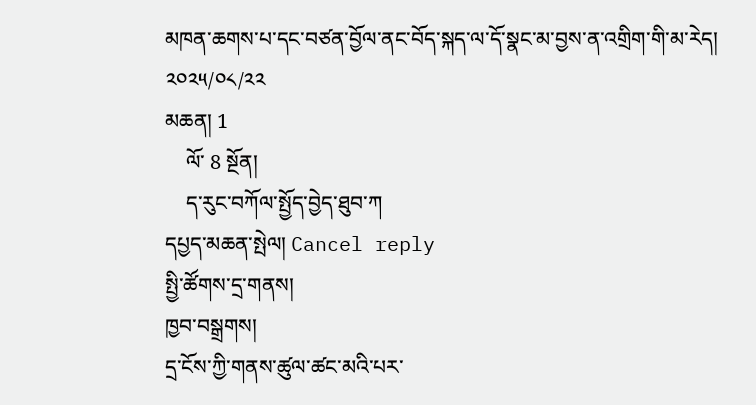མཁན་ཆགས་པ་དང་བཙན་བྱོལ་ནང་བོད་སྐད་ལ་དོ་སྣང་མ་བྱས་ན་འགྲིག་གི་མ་རེད།
༢༠༢༥/༠༨/༢༢
མཆན། 1
    ལོ་ 8 སྔོན།
    ད་རུང་བཀོལ་སྤྱོད་བྱེད་ཐུབ་ཀ
དཔྱད་མཆན་སྤེལ། Cancel reply
སྤྱི་ཚོགས་དྲ་གནས།
ཁྱབ་བསྒྲགས།
དྲ་ངོས་ཀྱི་གནས་ཚུལ་ཚང་མའི་པར་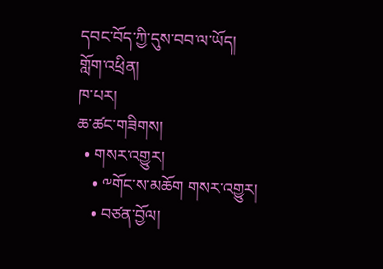དབང་བོད་ཀྱི་དུས་བབ་ལ་ཡོད།
གློག་འཕྲིན།
ཁ་པར།
ཆ་ཚང་གཟིགས།
  • གསར་འགྱུར།
    • ༸གོང་ས་མཆོག གསར་འགྱུར།
    • བཙན་བྱོལ།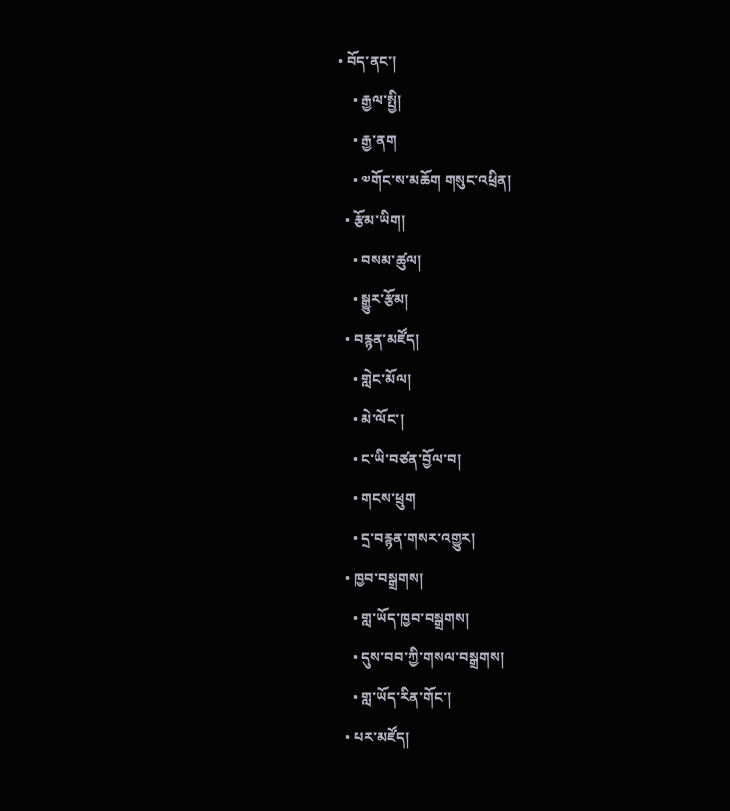• བོད་ནང་།
    • རྒྱལ་སྤྱི།
    • རྒྱ་ནག
    • ༧གོང་ས་མཆོག གསུང་འཕྲིན།
  • རྩོམ་ཡིག།
    • བསམ་ཚུལ།
    • སྒྱུར་རྩོམ།
  • བརྙན་མཛོད།
    • གླེང་མོལ།
    • མེ་ལོང་།
    • ང་ཡི་བཙན་བྱོལ་བ།
    • གངས་ཕྲུག
    • དྲ་བརྙན་གསར་འགྱུར།
  • ཁྱབ་བསྒྲགས།
    • གླ་ཡོད་ཁྱབ་བསྒྲགས།
    • དུས་བབ་ཀྱི་གསལ་བསྒྲགས།
    • གླ་ཡོད་རིན་གོང་།
  • པར་མཛོད།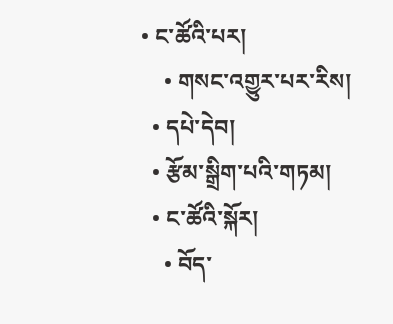• ང་ཚོའི་པར།
    • གསང་འགྱུར་པར་རིས།
  • དཔེ་དེབ།
  • རྩོམ་སྒྲིག་པའི་གཏམ།
  • ང་ཚོའི་སྐོར།
    • བོད་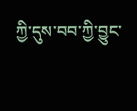ཀྱི་དུས་བབ་ཀྱི་བྱུང་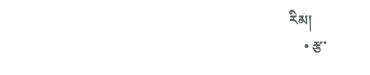རིམ།
    • རྩ་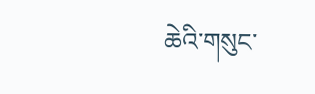ཆེའི་གསུང་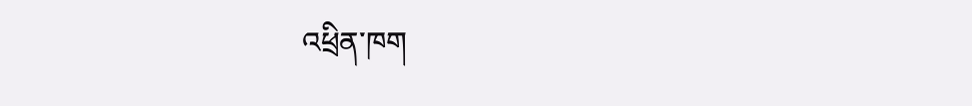འཕྲིན་ཁག